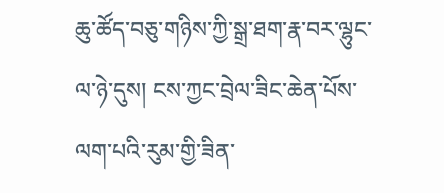ཆུ་ཚོད་བཅུ་གཉིས་ཀྱི་སྒྲ་ཐག་རྣ་བར་ལྷུང་ལ་ཉེ་དུས། ངས་ཀྱང་བྲེལ་ཟིང་ཆེན་པོས་ལག་པའི་རུམ་གྱི་ཟིན་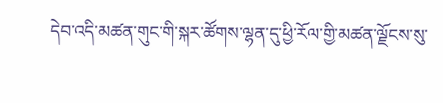དེབ་འདི་མཚན་གུང་གི་སྐར་ཚོགས་ལྷན་དུ་ཕྱི་རོལ་གྱི་མཚན་ལྗོངས་སུ་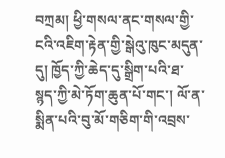བཀྲམ། ཕྱི་གསལ་ནང་གསལ་གྱི་ངའི་འཇིག་རྟེན་གྱི་སྒེའུ་ཁུང་མདུན་དུ། ཁྱོད་ཀྱི་ཆེད་དུ་སྒྲིག་པའི་ཐ་སྙད་ཀྱི་མེ་ཏོག་ཆུན་པོ་གང་། ལོ་ན་སྨིན་པའི་བུ་མོ་གཅིག་གི་འབྲས་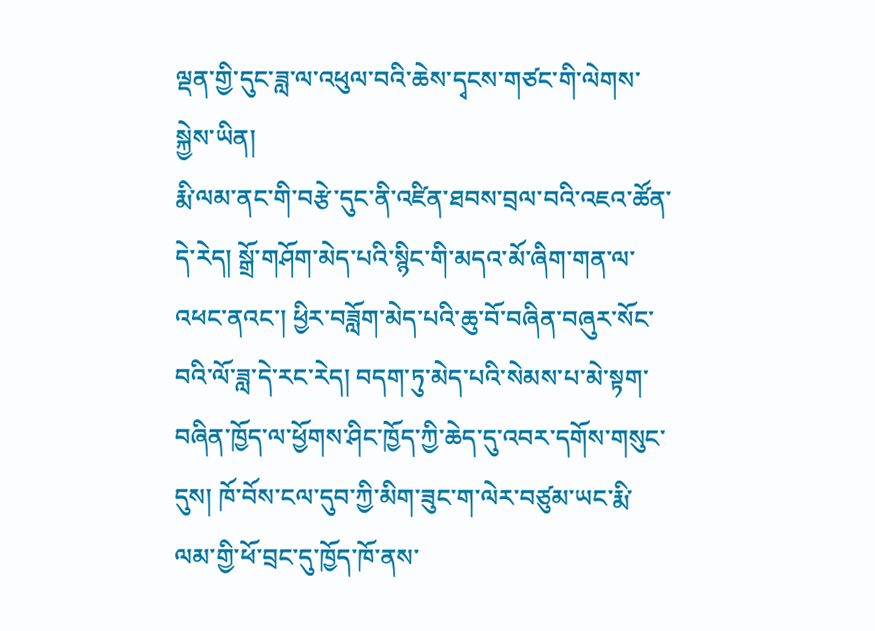ལྡན་གྱི་དུང་ཟླ་ལ་འཕུལ་བའི་ཆེས་དྭངས་གཙང་གི་ལེགས་སྐྱེས་ཡིན།
རྨི་ལམ་ནང་གི་བརྩེ་དུང་ནི་འཛིན་ཐབས་བྲལ་བའི་འཇའ་ཚོན་དེ་རེད། སྒྲོ་གཤོག་མེད་པའི་སྙིང་གི་མདའ་མོ་ཞིག་གན་ལ་འཕང་ནའང་། ཕྱིར་བཟློག་མེད་པའི་ཆུ་བོ་བཞིན་བཞུར་སོང་བའི་ལོ་ཟླ་དེ་རང་རེད། བདག་ཏུ་མེད་པའི་སེམས་པ་མེ་སྟག་བཞིན་ཁྱོད་ལ་ཕྱོགས་ཤིང་ཁྱོད་ཀྱི་ཆེད་དུ་འབར་དགོས་གསུང་དུས། ཁོ་བོས་ངལ་དུབ་ཀྱི་མིག་ཟུང་ག་ལེར་བཙུམ་ཡང་རྨི་ལམ་གྱི་ཕོ་བྲང་དུ་ཁྱོད་ཁོ་ནས་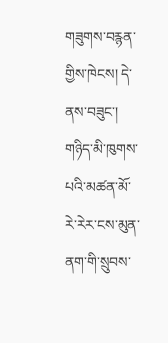གཟུགས་བརྙན་གྱིས་ཁེངས། དེ་ནས་བཟུང་། གཉིད་མི་ཁུགས་པའི་མཚན་མོ་རེ་རེར་ངས་མུན་ནག་གི་སྲུབས་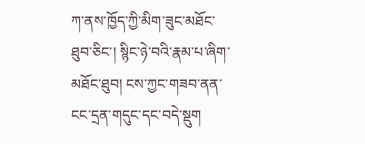ཀ་ནས་ཁྱོད་ཀྱི་མིག་ཟུང་མཐོང་ཐུབ་ཅིང་། སྙིང་ཉེ་བའི་རྣམ་པ་ཞིག་མཐོང་ཐུབ། ངས་ཀྱང་གཟབ་ནན་ངང་དྲན་གདུང་དང་བདེ་སྡུག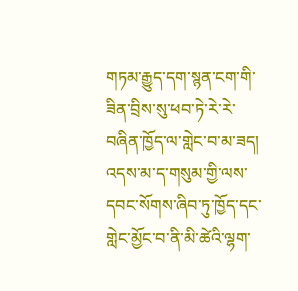གཏམ་རྒྱུད་དག་སྙན་ངག་གི་ཟིན་བྲིས་སུ་ཕབ་ཏེ་རེ་རེ་བཞིན་ཁྱོད་ལ་གླེང་བ་མ་ཟད། འདས་མ་ད་གསུམ་གྱི་ལས་དབང་སོགས་ཞིབ་ཏུ་ཁྱོད་དང་གླེང་མྱོང་བ་ནི་མི་ཚེའི་ལྷག་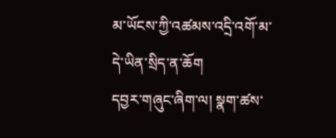མ་ཡོངས་ཀྱི་འཚམས་འདྲི་འགོ་མ་དེ་ཡིན་སྲིད་ན་ཆོག
དབྱར་གཞུང་ཞིག་ལ། སྣག་ཚས་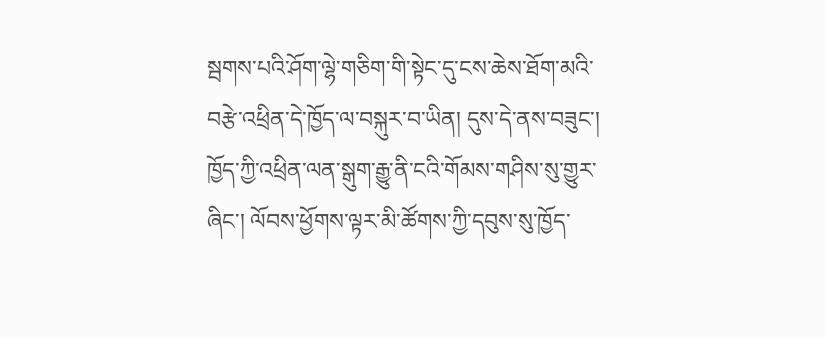སྦགས་པའི་ཤོག་ལྷེ་གཅིག་གི་སྟེང་དུ་ངས་ཆེས་ཐོག་མའི་བརྩེ་འཕྲིན་དེ་ཁྱོད་ལ་བསྐུར་བ་ཡིན། དུས་དེ་ནས་བཟུང་། ཁྱོད་ཀྱི་འཕྲིན་ལན་སྒུག་རྒྱུ་ནི་ངའི་གོམས་གཤིས་སུ་གྱུར་ཞིང་། ལོབས་ཕྱོགས་ལྟར་མི་ཚོགས་ཀྱི་དབུས་སུ་ཁྱོད་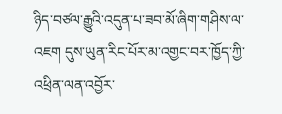ཉིད་བཙལ་རྒྱུའི་འདུན་པ་ཟབ་མོ་ཞིག་གཤིས་ལ་འཇག དུས་ཡུན་རིང་པོར་མ་འགྱང་བར་ཁྱོད་ཀྱི་འཕྲིན་ལན་འབྱོར་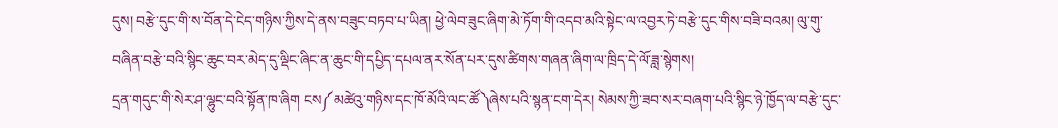དུས། བརྩེ་དུང་གི་ས་བོན་དེ་ངེད་གཉིས་ཀྱིས་དེ་ནས་བཟུང་བཏབ་པ་ཡིན། ཕྱེ་ལེབ་ཟུང་ཞིག་མེ་ཏོག་གི་འདབ་མའི་སྟེང་ལ་འབྱར་ཏེ་བརྩེ་དུང་གིས་བཟི་བའམ། ལུ་གུ་བཞིན་བརྩེ་བའི་སྙིང་ཆུང་བར་མེད་དུ་ལྡིང་ཞིང་ན་ཆུང་གི་དཔྱིད་དཔལ་ནར་སོན་པར་དུས་ཚིགས་གཞན་ཞིག་ལ་ཁྲིད་དེ་ལོ་ཟླ་སྙེགས།
དྲན་གདུང་གི་སེར་ཤ་ལྷུང་བའི་སྟོན་ཁ་ཞིག ངས༼མཚེའུ་གཉིས་དང་ཁོ་མོའི་ལང་ཚོ༽ཞེས་པའི་སྙན་ངག་དེར། སེམས་ཀྱི་ཟབ་སར་བཞག་པའི་སྙིང་ཉེ་ཁྱོད་ལ་བརྩེ་དུང་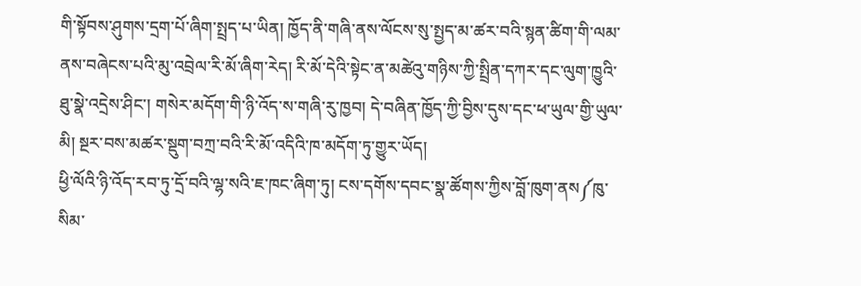གི་སྟོབས་ཤུགས་དྲག་པོ་ཞིག་སྤྲད་པ་ཡིན། ཁྱོད་ནི་གཞི་ནས་ལོངས་སུ་སྤྱད་མ་ཚར་བའི་སྙན་ཚིག་གི་ལམ་ནས་བཞེངས་པའི་མུ་འབྲེལ་རི་མོ་ཞིག་རེད། རི་མོ་དེའི་སྟེང་ན་མཚེའུ་གཉིས་ཀྱི་སྤྲིན་དཀར་དང་ལུག་ཁྱུའི་ཐུ་སྣེ་འདྲེས་ཤིང་། གསེར་མདོག་གི་ཉི་འོད་ས་གཞི་རུ་ཁྱབ། དེ་བཞིན་ཁྱོད་ཀྱི་བྱིས་དུས་དང་ཕ་ཡུལ་གྱི་ཡུལ་མི། སྔར་བས་མཚར་སྡུག་བཀྲ་བའི་རི་མོ་འདིའི་ཁ་མདོག་ཏུ་གྱུར་ཡོད།
ཕྱི་ལོའི་ཉི་འོད་རབ་ཏུ་དྲོ་བའི་ལྷ་སའི་ཇ་ཁང་ཞིག་ཏུ། ངས་དགོས་དབང་སྣ་ཚོགས་ཀྱིས་བློ་ཁུག་ནས༼ཁུ་སིམ་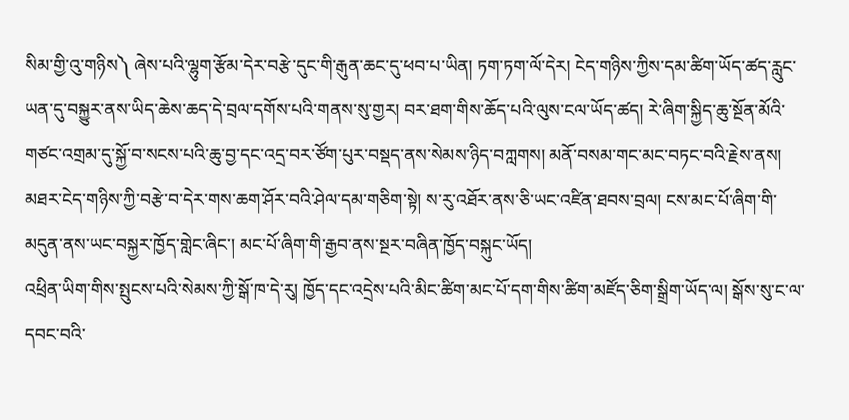སིམ་གྱི་འུ་གཉིས༽ ཞེས་པའི་ལྷུག་རྩོམ་དེར་བརྩེ་དུང་གི་རྒུན་ཆང་དུ་ཕབ་པ་ཡིན། ཏག་ཏག་ལོ་དེར། ངེད་གཉིས་ཀྱིས་དམ་ཚིག་ཡོད་ཚད་རླུང་ཡན་དུ་བསྐྱུར་ནས་ཡིད་ཆེས་ཆད་དེ་བྲལ་དགོས་པའི་གནས་སུ་གྱར། བར་ཐག་གིས་ཆོད་པའི་ལུས་ངལ་ཡོད་ཚད། རེ་ཞིག་སྐྱིད་ཆུ་སྔོན་མོའི་གཙང་འགྲམ་དུ་སྐྱོ་བ་སངས་པའི་ཆུ་བྱ་དང་འདྲ་བར་ཙོག་པུར་བསྡད་ནས་སེམས་ཉིད་བཀླགས། མནོ་བསམ་གང་མང་བཏང་བའི་རྗེས་ནས། མཐར་ངེད་གཉིས་ཀྱི་བརྩེ་བ་དེར་གས་ཆག་ཤོར་བའི་ཤེལ་དམ་གཅིག་སྟེ། ས་རུ་འཐོར་ནས་ཅི་ཡང་འཛིན་ཐབས་བྲལ། ངས་མང་པོ་ཞིག་གི་མདུན་ནས་ཡང་བསྐྱར་ཁྱོད་གླེང་ཞིང་། མང་པོ་ཞིག་གི་རྒྱབ་ནས་སྔར་བཞིན་ཁྱོད་བསྐུང་ཡོད།
འཕྲིན་ཡིག་གིས་སྤུངས་པའི་སེམས་ཀྱི་སྒོ་ཁ་དེ་རུ། ཁྱོད་དང་འདྲེས་པའི་མིང་ཚིག་མང་པོ་དག་གིས་ཚིག་མཛོད་ཅིག་སྒྲིག་ཡོད་ལ། སྒོས་སུ་ང་ལ་དབང་བའི་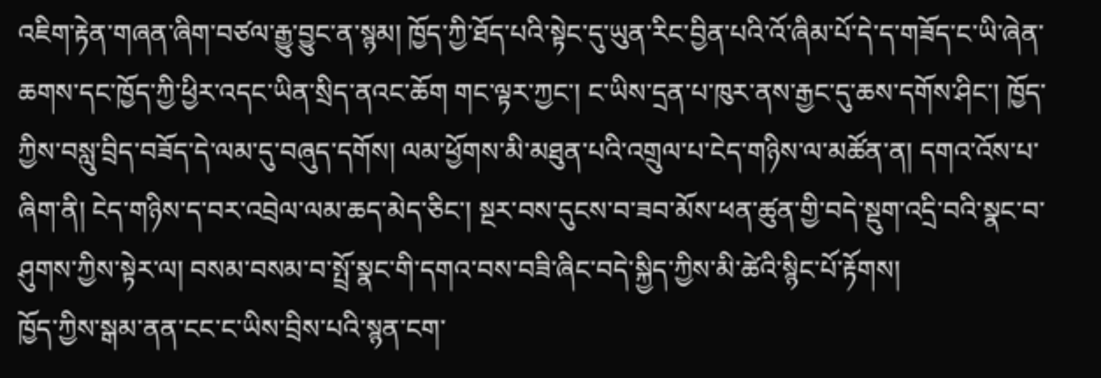འཇིག་རྟེན་གཞན་ཞིག་བཙལ་རྒྱུ་བྱུང་ན་སྙམ། ཁྱོད་ཀྱི་ཐོད་པའི་སྟེང་དུ་ཡུན་རིང་བྱིན་པའི་འོ་ཞིམ་པོ་དེ་ད་གཟོད་ང་ཡི་ཞེན་ཆགས་དང་ཁྱོད་ཀྱི་ཕྱིར་འདང་ཡིན་སྲིད་ནའང་ཆོག གང་ལྟར་ཀྱང་། ང་ཡིས་དྲན་པ་ཁུར་ནས་རྒྱང་དུ་ཆས་དགོས་ཤིང་། ཁྱོད་ཀྱིས་བསླུ་བྲིད་བཟོད་དེ་ལམ་དུ་བཞུད་དགོས། ལམ་ཕྱོགས་མི་མཐུན་པའི་འགྲུལ་པ་ངེད་གཉིས་ལ་མཚོན་ན། དགའ་འོས་པ་ཞིག་ནི། ངེད་གཉིས་ད་བར་འབྲེལ་ལམ་ཆད་མེད་ཅིང་། སྔར་བས་དུངས་བ་ཟབ་མོས་ཕན་ཚུན་གྱི་བདེ་སྡུག་འདྲི་བའི་སྣང་བ་ཤུགས་ཀྱིས་སྟེར་ལ། བསམ་བསམ་བ་སྤྲོ་སྣང་གི་དགའ་བས་བཟི་ཞིང་བདེ་སྐྱིད་ཀྱིས་མི་ཚེའི་སྙིང་པོ་རྟོགས།
ཁྱོད་ཀྱིས་སྒམ་ནན་ངང་ང་ཡིས་བྲིས་པའི་སྙན་ངག་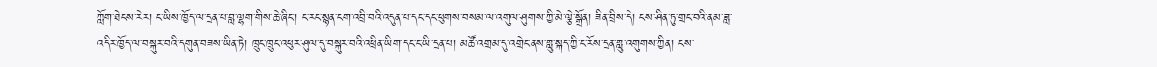ཀློག་ཐེངས་རེར། ང་ཡིས་ཁྱོད་ལ་དྲན་པ་བླ་ལྷག་གིས་ཆེ་ཞིང་། ང་རང་སྙན་ངག་འབྲི་བའི་འདུན་པ་དང་དང་ཕུགས་བསམ་ལ་འགུལ་ཤུགས་ཀྱི་མེ་ལྕེ་སྒྲོན། ཟིན་བྲིས་དེ། ངས་ཤིན་ཏུ་གྲང་བའི་ནམ་ཟླ་འདིར་ཁྱོད་ལ་བསྐུར་བའི་དགུན་བཟས་ཡིན་ཏེ། ཁྲུང་ཁྲུང་འཕུར་ཤུལ་དུ་བསྐུར་བའི་འཕྲིན་ཡིག་དང་ང་ཡི་དྲན་པ། མཚོ་འགྲམ་དུ་འགྲེང་ནས་གླུ་སྐད་ཀྱི་ང་རོས་དྲན་གླུ་འགུགས་ཀྱིན། ངས་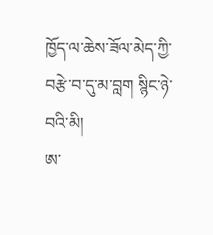ཁྱོད་ལ་ཆེས་ཟོལ་མེད་ཀྱི་བརྩེ་བ་དུ་མ་བླག སྙིང་ཉེ་བའི་མི།
ཨ་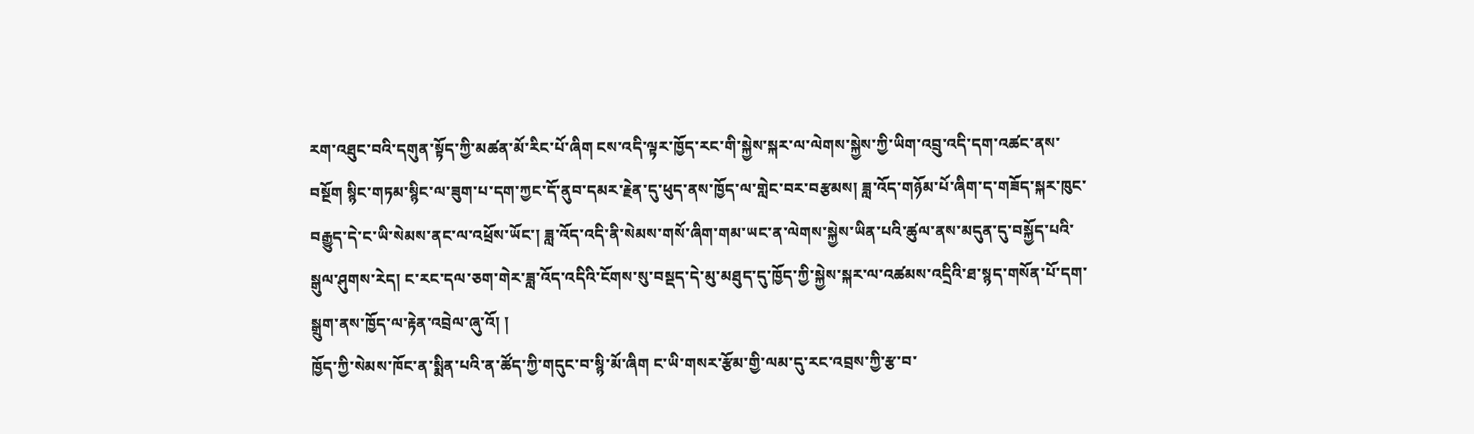རག་འཐུང་བའི་དགུན་སྟོད་ཀྱི་མཚན་མོ་རིང་པོ་ཞིག ངས་འདི་ལྟར་ཁྱོད་རང་གི་སྐྱེས་སྐར་ལ་ལེགས་སྐྱེས་ཀྱི་ཡིག་འབྲུ་འདི་དག་འཚང་ནས་བསྔོག སྙིང་གཏམ་སྙིང་ལ་ཟུག་པ་དག་ཀྱང་དོ་ནུབ་དམར་རྗེན་དུ་ཕུད་ནས་ཁྱོད་ལ་གླེང་བར་བརྩམས། ཟླ་འོད་གཉོམ་པོ་ཞིག་ད་གཟོད་སྐར་ཁུང་བརྒྱུད་དེ་ང་ཡི་སེམས་ནང་ལ་འཕྲོས་ཡོང་། ཟླ་འོད་འདི་ནི་སེམས་གསོ་ཞིག་གམ་ཡང་ན་ལེགས་སྐྱེས་ཡིན་པའི་ཚུལ་ནས་མདུན་དུ་བསྐྱོད་པའི་སྒུལ་ཤུགས་རེད། ང་རང་དལ་ཅག་གེར་ཟླ་འོད་འདིའི་ངོགས་སུ་བསྡད་དེ་མུ་མཐུད་དུ་ཁྱོད་ཀྱི་སྐྱེས་སྐར་ལ་འཚམས་འདྲིའི་ཐ་སྙད་གསོན་པོ་དག་སྒྲུག་ནས་ཁྱོད་ལ་རྟེན་འབྲེལ་ཞུ་འོ། །
ཁྱོད་ཀྱི་སེམས་ཁོང་ན་སྨིན་པའི་ན་ཚོད་ཀྱི་གདུང་བ་སྙི་མོ་ཞིག ང་ཡི་གསར་རྩོམ་གྱི་ལམ་དུ་རང་འབྲས་ཀྱི་རྩ་བ་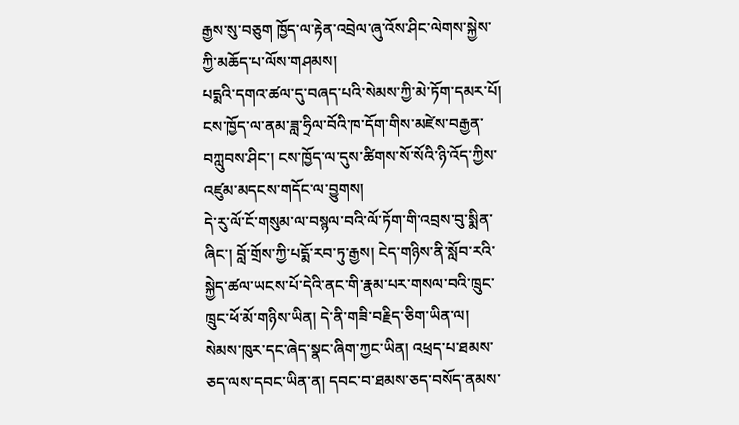རྒྱས་སུ་བཅུག ཁྱོད་ལ་རྟེན་འབྲེལ་ཞུ་འོས་ཤིང་ལེགས་སྐྱེས་ཀྱི་མཆོད་པ་ལོས་གཤམས།
པདྨའི་དགའ་ཚལ་དུ་བཞད་པའི་སེམས་ཀྱི་མེ་ཏོག་དམར་པོ། ངས་ཁྱོད་ལ་ནམ་ཟླ་ཧྲིལ་བོའི་ཁ་དོག་གིས་མཛེས་བརྒྱན་བཀླུབས་ཤིང་། ངས་ཁྱོད་ལ་དུས་ཚིགས་སོ་སོའི་ཉི་འོད་ཀྱིས་འཛུམ་མདངས་གདོང་ལ་བྱུགས།
དེ་རུ་ལོ་ངོ་གསུམ་ལ་བསྙལ་བའི་ལོ་ཏོག་གི་འབྲས་བུ་སྨིན་ཞིང་། བློ་གྲོས་ཀྱི་པདྨོ་རབ་ཏུ་རྒྱས། ངེད་གཉིས་ནི་སློབ་རའི་སྐྱེད་ཚལ་ཡངས་པོ་དེའི་ནང་གི་རྣམ་པར་གསལ་བའི་ཁྲུང་ཁྲུང་ཕོ་མོ་གཉིས་ཡིན། དེ་ནི་གཟི་བརྗིད་ཅིག་ཡིན་ལ། སེམས་ཁུར་དང་ཞེད་སྣང་ཞིག་ཀྱང་ཡིན། འཕྲད་པ་ཐམས་ཅད་ལས་དབང་ཡིན་ན། དབང་བ་ཐམས་ཅད་བསོད་ནམས་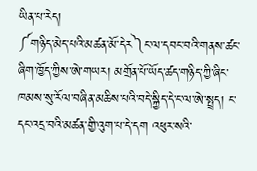ཡིན་པ་རེད།
༼གཉིད་མེད་པའི་མཚན་མོ་དེར༽ང་ལ་དབང་བའི་གནས་ཚང་ཞིག་ཁྱོད་ཀྱིས་ཨེ་གཡར། མགྲོན་པོ་ཡོད་ཚད་གཉིད་ཀྱི་ཞིང་ཁམས་སུ་རོལ་བཞིན་མཆིས་པའི་བདེ་སྐྱིད་དེ་ང་ལ་ཨེ་སྤྲད། ང་དང་འདྲ་བའི་མཚན་གྱི་འུག་པ་དེ་དག འཕུར་སའི་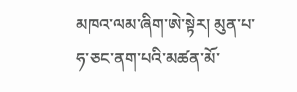མཁའ་ལམ་ཞིག་ཨེ་སྟེར། མུན་པ་ཧ་ཅང་ནག་པའི་མཚན་མོ་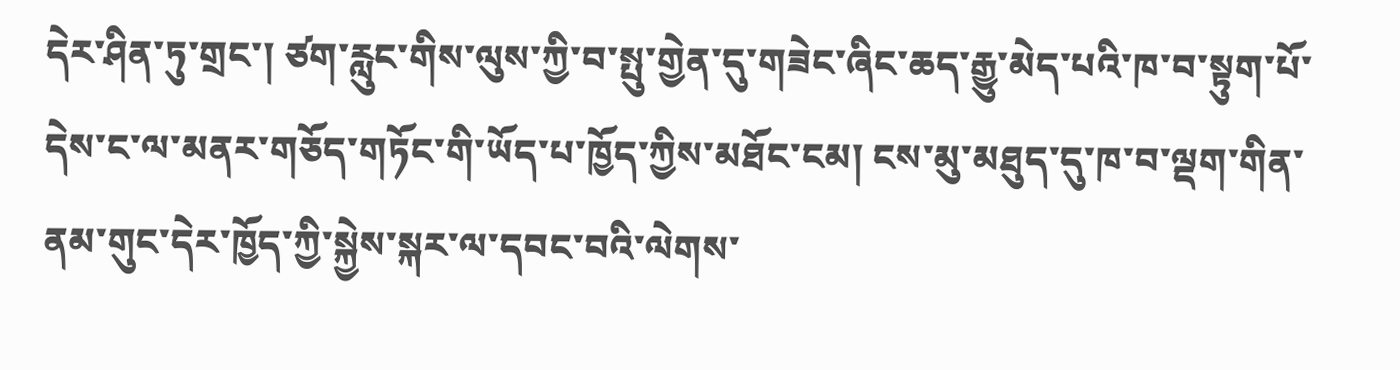དེར་ཤིན་ཏུ་གྲང་། ཙག་རླུང་གིས་ལུས་ཀྱི་བ་སྤུ་གྱེན་དུ་གཟེང་ཞིང་ཆད་རྒྱུ་མེད་པའི་ཁ་བ་སྟུག་པོ་དེས་ང་ལ་མནར་གཅོད་གཏོང་གི་ཡོད་པ་ཁྱོད་ཀྱིས་མཐོང་ངམ། ངས་མུ་མཐུད་དུ་ཁ་བ་ལྡག་གིན་ནམ་གུང་དེར་ཁྱོད་ཀྱི་སྐྱེས་སྐར་ལ་དབང་བའི་ལེགས་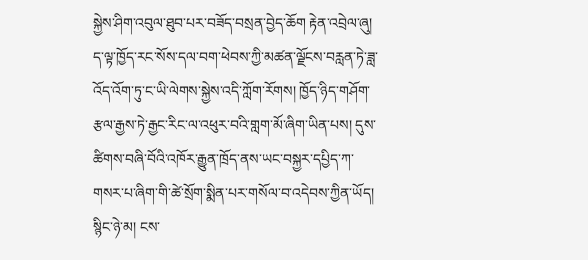སྐྱེས་ཤིག་འབུལ་ཐུབ་པར་བཟོད་བསྲན་བྱེད་ཆོག རྟེན་འབྲེལ་ཞུ།
ད་ལྟ་ཁྱོད་རང་སོས་དལ་བག་ཕེབས་ཀྱི་མཚན་ལྗོངས་བརླན་ཏེ་ཟླ་འོད་འོག་ཏུ་ང་ཡི་ལེགས་སྐྱེས་འདི་ཀློག་རོགས། ཁྱོད་ཉིད་གཤོག་རྩལ་རྒྱས་ཏེ་རྒྱང་རིང་ལ་འཕུར་བའི་གླག་མོ་ཞིག་ཡིན་པས། དུས་ཚིགས་བཞི་བོའི་འཁོར་རྒྱུན་ཁྲོད་ནས་ཡང་བསྐྱར་དཔྱིད་ཀ་གསར་པ་ཞིག་གི་ཚེ་སྲོག་སྨིན་པར་གསོལ་བ་འདེབས་ཀྱིན་ཡོད། སྙིང་ཉེ་མ། ངས་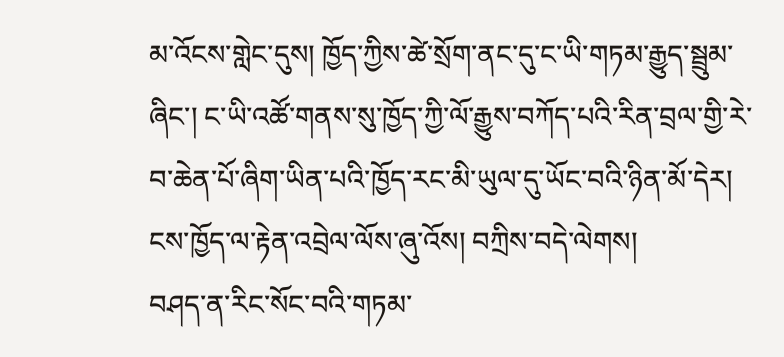མ་འོངས་གླེང་དུས། ཁྱོད་ཀྱིས་ཚེ་སྲོག་ནང་དུ་ང་ཡི་གཏམ་རྒྱུད་སྦྲུམ་ཞིང་། ང་ཡི་འཚོ་གནས་སུ་ཁྱོད་ཀྱི་ལོ་རྒྱུས་བཀོད་པའི་རིན་བྲལ་གྱི་རེ་བ་ཆེན་པོ་ཞིག་ཡིན་པའི་ཁྱོད་རང་མི་ཡུལ་དུ་ཡོང་བའི་ཉིན་མོ་དེར། ངས་ཁྱོད་ལ་རྟེན་འབྲེལ་ལོས་ཞུ་འོས། བཀྲིས་བདེ་ལེགས།
བཤད་ན་རིང་སོང་བའི་གཏམ་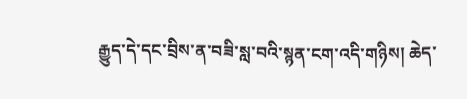རྒྱུད་དེ་དང་བྲིས་ན་བཟི་སླ་བའི་སྙན་ངག་འདི་གཉིས། ཆེད་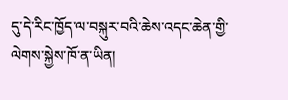དུ་དེ་རིང་ཁྱོད་ལ་བསྐུར་བའི་ཆེས་འདང་ཆེན་གྱི་ལེགས་སྐྱེས་ཁོ་ན་ཡིན།